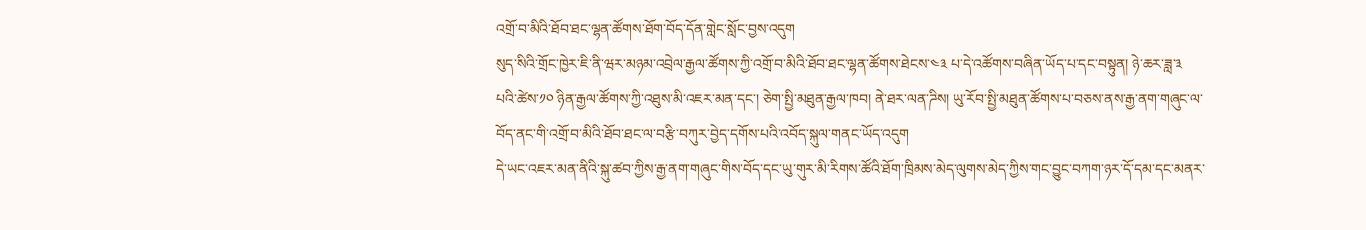འགྲོ་བ་མིའི་ཐོབ་ཐང་ལྷན་ཚོགས་ཐོག་བོད་དོན་གླེང་སློང་བྱས་འདུག
སུད་སིའི་གྲོང་ཁྱེར་ཇི་ནི་ཝར་མཉམ་འབྲེལ་རྒྱལ་ཚོགས་ཀྱི་འགྲོ་བ་མིའི་ཐོབ་ཐང་ལྷན་ཚོགས་ཐེངས་༤༣ པ་དེ་འཚོགས་བཞིན་ཡོད་པ་དང་བསྟུན། ཉེ་ཆར་ཟླ་༣ པའི་ཚེས་༡༠ ཉིན་རྒྱལ་ཚོགས་ཀྱི་འཐུས་མི་འཇར་མན་དང་། ཅེག་སྤྱི་མཐུན་རྒྱལ་ཁབ། ནེ་ཐར་ལན་ཌིས། ཡུ་རོབ་སྤྱི་མཐུན་ཚོགས་པ་བཅས་ནས་རྒྱ་ནག་གཞུང་ལ་བོད་ནང་གི་འགྲོ་བ་མིའི་ཐོབ་ཐང་ལ་བརྩི་བཀུར་བྱེད་དགོས་པའི་འབོད་སྐུལ་གནང་ཡོད་འདུག
དེ་ཡང་འཇར་མན་ནིའི་སྐུ་ཚབ་ཀྱིས་རྒྱ་ནག་གཞུང་གིས་བོད་དང་ཡུ་གུར་མི་རིགས་ཚོའི་ཐོག་ཁྲིམས་མེད་ལུགས་མེད་ཀྱིས་གང་བྱུང་བཀག་ཉར་དོ་དམ་དང་མནར་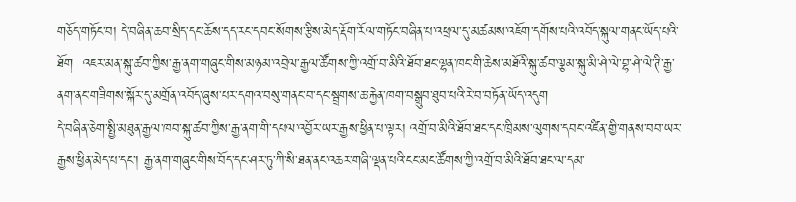གཅོད་གཏོང་བ། དེ་བཞིན་ཆབ་སྲིད་དང་ཆོས་དད་རང་དབང་སོགས་རྩིས་མེད་རྡོག་རོལ་གཏོང་བཞིན་པ་འཕྲལ་དུ་མཚམས་འཇོག་དགོས་པའི་འབོད་སྐུལ་གནང་ཡོད་པའི་ཐོག  འཇར་མན་སྐུ་ཚབ་ཀྱིས་རྒྱ་ནག་གཞུང་གིས་མཉམ་འབྲེལ་རྒྱལ་ཚོགས་ཀྱི་འགྲོ་བ་མིའི་ཐོབ་ཐང་ལྷན་ཁང་གི་ཆེས་མཐོའི་སྐུ་ཚབ་ལྕམ་སྐུ་མི་ཤེ་ལེ་བྷ་ཤེ་ལེ་ཊི་རྒྱ་ནག་ནང་གཟིགས་སྐོར་དུ་མགྲོན་འབོད་ཞུས་པར་དགའ་བསུ་གནང་བ་དང་སྦྲགས་ཆ་རྐྱེན་ཁག་བསྒྲུབ་ཐུབ་པའི་རེ་བ་བཏོན་ཡོད་འདུག
དེ་བཞིན་ཅེག་སྤྱི་མཐུན་རྒྱལ་ཁབ་སྐུ་ཚབ་ཀྱིས་རྒྱ་ནག་གི་དཔལ་འབྱོར་ཡར་རྒྱས་ཕྱིན་པ་ལྟར། འགྲོ་བ་མིའི་ཐོབ་ཐང་དང་ཁྲིམས་ལུགས་དབང་འཛིན་གྱི་གནས་བབ་ཡར་རྒྱས་ཕྱིན་མེད་པ་དང་། རྒྱ་ནག་གཞུང་གིས་བོད་དང་ཤར་ཏུ་ཀི་སི་ཐན་ནང་འཆར་གཞི་ལྡན་པའི་ངང་མང་ཚོགས་ཀྱི་འགྲོ་བ་མིའི་ཐོབ་ཐང་ལ་དམ་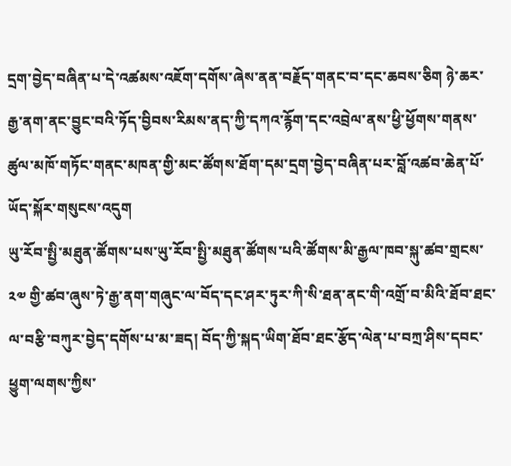དྲག་བྱེད་བཞིན་པ་དེ་འཚམས་འཇོག་དགོས་ཞེས་ནན་བརྗོད་གནང་བ་དང་ཆབས་ཅིག ཉེ་ཆར་རྒྱ་ནག་ནང་བྱུང་བའི་ཏོད་བྱིབས་རིམས་ནད་ཀྱི་དཀའ་རྙོག་དང་འབྲེལ་ནས་ཕྱི་ཕྱོགས་གནས་ཚུལ་མཁོ་གཏོང་གནང་མཁན་གྱི་མང་ཚོགས་ཐོག་དམ་དྲག་བྱེད་བཞིན་པར་བློ་འཚབ་ཆེན་པོ་ཡོད་སྐོར་གསུངས་འདུག
ཡུ་རོབ་སྤྱི་མཐུན་ཚོགས་པས་ཡུ་རོབ་སྤྱི་མཐུན་ཚོགས་པའི་ཚོགས་མི་རྒྱལ་ཁབ་སྐུ་ཚབ་གྲངས་༢༧ གྱི་ཚབ་ཞུས་ཏེ་རྒྱ་ནག་གཞུང་ལ་བོད་དང་ཤར་ཏུར་ཀི་སི་ཐན་ནང་གི་འགྲོ་བ་མིའི་ཐོབ་ཐང་ལ་བརྩི་བཀུར་བྱེད་དགོས་པ་མ་ཟད། བོད་ཀྱི་སྐད་ཡིག་ཐོབ་ཐང་རྩོད་ལེན་པ་བཀྲ་ཤིས་དབང་ཕྱུག་ལགས་ཀྱིས་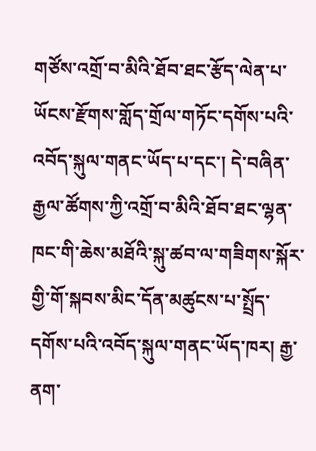གཙོས་འགྲོ་བ་མིའི་ཐོབ་ཐང་རྩོད་ལེན་པ་ཡོངས་རྫོགས་གློད་གྲོལ་གཏོང་དགོས་པའི་འབོད་སྐུལ་གནང་ཡོད་པ་དང་། དེ་བཞིན་རྒྱལ་ཚོགས་ཀྱི་འགྲོ་བ་མིའི་ཐོབ་ཐང་ལྷན་ཁང་གི་ཆེས་མཐོའི་སྐུ་ཚབ་ལ་གཟིགས་སྐོར་གྱི་གོ་སྐབས་མིང་དོན་མཚུངས་པ་སྤྲོད་དགོས་པའི་འབོད་སྐུལ་གནང་ཡོད་ཁར། རྒྱ་ནག་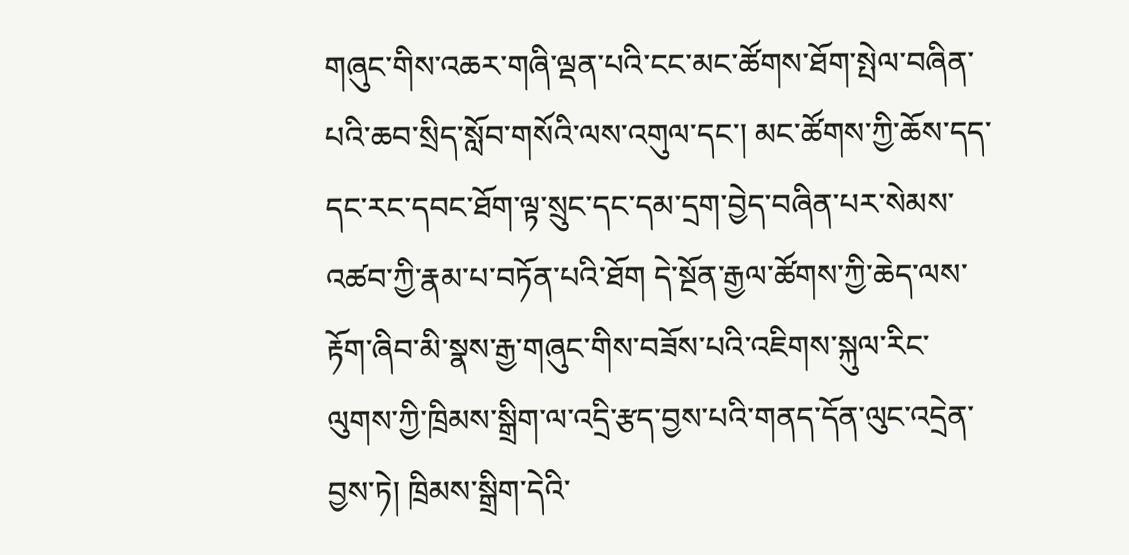གཞུང་གིས་འཆར་གཞི་ལྡན་པའི་ངང་མང་ཚོགས་ཐོག་སྤེལ་བཞིན་པའི་ཆབ་སྲིད་སློབ་གསོའི་ལས་འགུལ་དང་། མང་ཚོགས་ཀྱི་ཆོས་དད་དང་རང་དབང་ཐོག་ལྟ་སྲུང་དང་དམ་དྲག་བྱེད་བཞིན་པར་སེམས་འཚབ་ཀྱི་རྣམ་པ་བཏོན་པའི་ཐོག དེ་སྔོན་རྒྱལ་ཚོགས་ཀྱི་ཆེད་ལས་རྟོག་ཞིབ་མི་སྣས་རྒྱ་གཞུང་གིས་བཟོས་པའི་འཇིགས་སྐུལ་རིང་ལུགས་ཀྱི་ཁྲིམས་སྒྲིག་ལ་འདྲི་རྩད་བྱས་པའི་གནད་དོན་ལུང་འདྲེན་བྱས་ཏེ། ཁྲིམས་སྒྲིག་དེའི་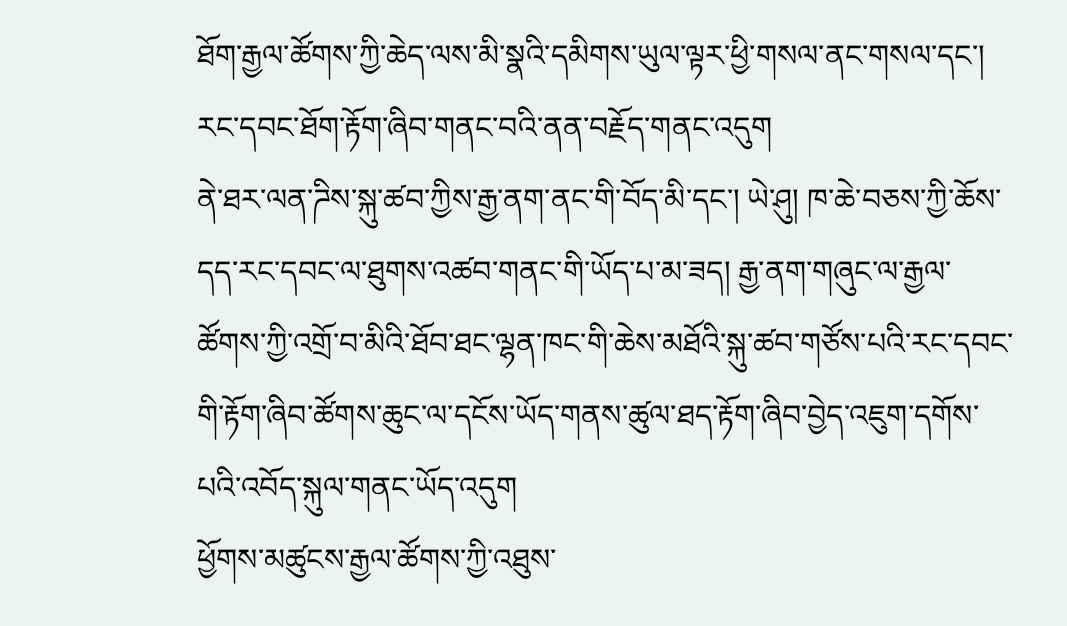ཐོག་རྒྱལ་ཚོགས་ཀྱི་ཆེད་ལས་མི་སྣའི་དམིགས་ཡུལ་ལྟར་ཕྱི་གསལ་ནང་གསལ་དང་། རང་དབང་ཐོག་རྟོག་ཞིབ་གནང་བའི་ནན་བརྗོད་གནང་འདུག
ནེ་ཐར་ལན་ཌིས་སྐུ་ཚབ་ཀྱིས་རྒྱ་ནག་ནང་གི་བོད་མི་དང་། ཡེ་ཤུ། ཁ་ཆེ་བཅས་ཀྱི་ཆོས་དད་རང་དབང་ལ་ཐུགས་འཚབ་གནང་གི་ཡོད་པ་མ་ཟད། རྒྱ་ནག་གཞུང་ལ་རྒྱལ་ཚོགས་ཀྱི་འགྲོ་བ་མིའི་ཐོབ་ཐང་ལྷན་ཁང་གི་ཆེས་མཐོའི་སྐུ་ཚབ་གཙོས་པའི་རང་དབང་གི་རྟོག་ཞིབ་ཚོགས་ཆུང་ལ་དངོས་ཡོད་གནས་ཚུལ་ཐད་རྟོག་ཞིབ་བྱེད་འཇུག་དགོས་པའི་འབོད་སྐུལ་གནང་ཡོད་འདུག
ཕྱོགས་མཚུངས་རྒྱལ་ཚོགས་ཀྱི་འཐུས་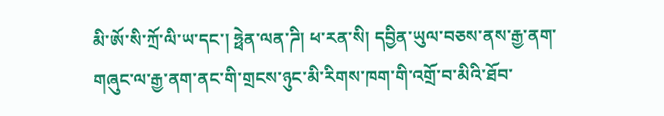མི་ཨོ་སི་ཀྲོ་ལི་ཡ་དང་། ཧྥེན་ལན་ཌི། ཕ་རན་སི། དབྱིན་ཡུལ་བཅས་ནས་རྒྱ་ནག་གཞུང་ལ་རྒྱ་ནག་ནང་གི་གྲངས་ཉུང་མི་རིགས་ཁག་གི་འགྲོ་བ་མིའི་ཐོབ་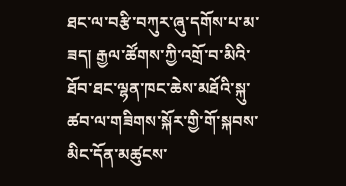ཐང་ལ་བརྩི་བཀུར་ཞུ་དགོས་པ་མ་ཟད། རྒྱལ་ཚོགས་ཀྱི་འགྲོ་བ་མིའི་ཐོབ་ཐང་ལྷན་ཁང་ཆེས་མཐོའི་སྐུ་ཚབ་ལ་གཟིགས་སྐོར་གྱི་གོ་སྐབས་མིང་དོན་མཚུངས་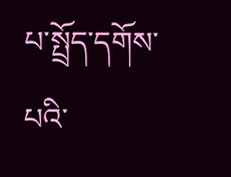པ་སྤྲོད་དགོས་པའི་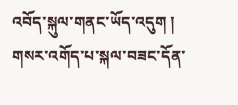འབོད་སྐུལ་གནང་ཡོད་འདུག །
གསར་འགོད་པ་སྐལ་བཟང་དོན་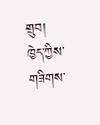གྲུབ།
ཁྱེད་ཀྱིས་གཟིགས་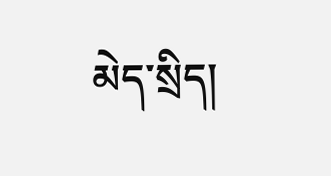མེད་སྲིད།